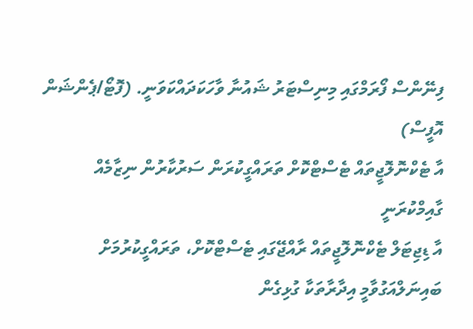ފިނޭންސް ފޯރަމްގައި މިނިސްޓަރު ޝައުނާ ވާހަކަދައްކަވަނީ. (ފޮޓޯ/ޕެންޝަން އޮފީސް)
އާ ޓެކްނޮލޮޖީތައް ޓެސްޓްކޮށް ތަރައްގީކުރަން ސަރުކާރުން ނިޒާމެއް ގާއިމްކުރަނީ
އާ ޑިޖިޓަލް ޓެކްނޮލޮޖީތައް ރާއްޖޭގައި ޓެސްޓްކޮށް، ތަރައްގީކުރުމަށް ބައިނަލްއަގުވާމީ އިދާރާތަކާ ގުޅިގެން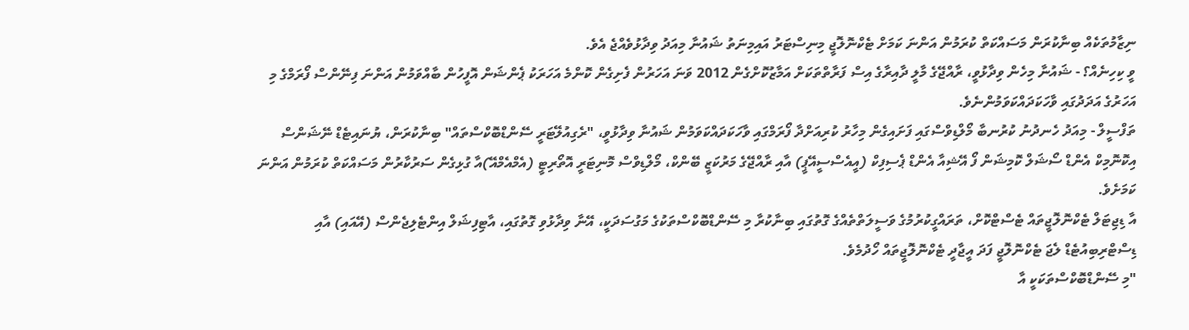ނިޒާމުތަކެއް ބިނާކުރަން މަސައްކަތް ކުރަމުން އަންނަ ކަމަށް ޓެކްނޮލޮޖީ މިނިސްޓަރު އައިމިނަތު ޝައުނާ މިއަދު ވިދާޅުވެއްޖެ އެވެ.
ވީ ކިހިނެއް؟ - ޝައުނާ މިހެން ވިދާޅުވީ، ރާއްޖޭގެ މާލީ ދާއިރާގެ އިސް ފަރާތްތަކަށް އަމާޒުކޮށްގެން 2012 ވަނަ އަހަރުން ފެށިގެން ކޮންމެ އަހަރަކު ޕެންޝަން އޮފީހުން ބާއްވަމުން އަންނަ ފިނޭންސް ފޯރަމްގެ މި އަހަރުގެ އަދަދުގައި ވާހަކަދައްކަވަމުންނެވެ.
ތަފްސީލް - މިއަދު ހެނދުނު ކުރުނބާ މޯލްޑިވްސްގައި ފަށައިގެން މިހާރު ކުރިއަށްދާ ފޯރަމްގައި ވާހަކަދައްކަވަމުން ޝައުނާ ވިދާޅުވީ، "ރެގިއުލޭޓަރީ ސޭންޑްބޮކްސްތައް" ބިނާކުރަން، ޔުނައިޓެޑް ނޭޝަންސް އިކޮނޮމިކް އެންޑް ސޯޝަލް ކޮމިޝަން ފޯ އޭޝިއާ އެންޑް ޕެސިފިކް (އީއެސްސީއޭޕީ) އާއި ރާއްޖޭގެ މަރުކަޒީ ބޭންކް، މޯލްޑިވްސް މޮނިޓަރީ އޮތޯރިޓީ (އެމްއެމްއޭ)އާ ގުޅިގެން ސަރުކާރުން މަސައްކަތް ކުރަމުން އަންނަ ކަމަށެވެ.
އާ ޑިޖިޓަލް ޓެކްނޮލޮޖީތައް ޓެސްޓްކޮށް، ތަރައްގީކުރުމުގެ ވަސީލަތްތެއްގެ ގޮތުގައި ބިނާކުރާ މި ސޭންޑްބޮކްސްތަކުގެ މަގުސަދަކީ، އޭނާ ވިދާޅުވި ގޮތުގައި، އާޓިފިޝަލް އިންޓެލިޖެންސް (އޭއައި) އާއި ޑިސްޓްރިބިއުޓެޑް ލެޖަ ޓެކްނޮލޮޖީ ފަދަ އީޖާދީ ޓެކްނޮލޮޖީތައް ހޯދުމެވެ.
"މި ސޭންޑްބޮކްސްތަކަކީ އާ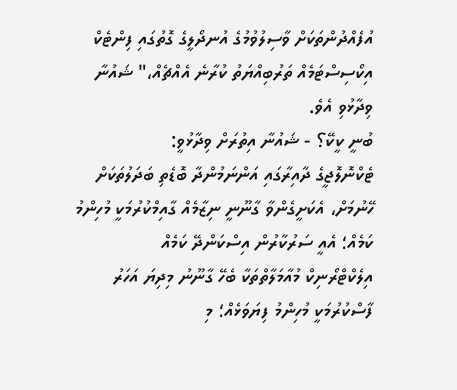އުފެއްދުންތަކަށް ވާސިލުވުމުގެ އުނދޯލީގެ ގޮތުގައި ފިންޓެކް އިކޯސިސްޓަމެއް ތަރުބިއްޔަތު ކުރާނެ އެއްޗެއް،" ޝައުނާ ވިދާޅުވި އެވެ.
ބުނީ ކީކޭ؟ - ޝައުނާ އިތުރަށް ވިދާޅުވީ:
ޓެކްނޮލޮޖީގެ ދާއިރާގައި އަންނަމުންދާ ބޮޑެތި ބަދަލުތަކަށް ހޭނުމަށް، އެކަށީގެންވާ ގާނޫނީ ނިޒާމެއް ގާއިމްކުރުމަކީ މުހިންމު ކަމެއް؛ އެއީ ސަރުކާރުން އިސްކަންދޭ ކަމެއް
އިލެކްޓްރޯނިކް މުއާމަލާތްތަކާ ބެހޭ ގާނޫނު މިދިޔަ އަހަރު ފާސްކުރުމަކީ މުހިންމު ފިޔަވަޅެއް؛ މި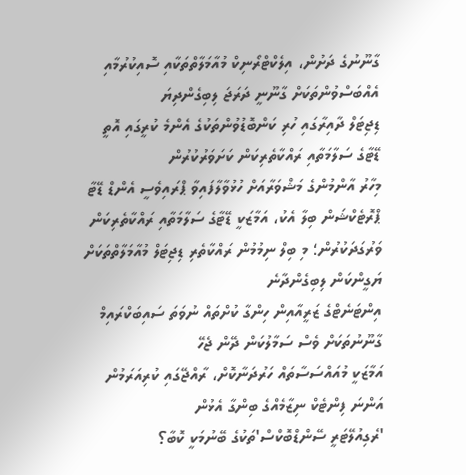ގާނޫނުގެ ދަށުން، އިލެކްޓްރޯނިކް މުއާމަލާތްތަކާއި ސޮއިކުރުމާއި އެއްބަސްވުންތަކަށް ގާނޫނީ ދަރަޖަ ލިބިގެންދިޔަ
ޑިޖިޓަލް ދާއިރާގައި ހުރި ކަންބޮޑުވުންތަކުގެ އެންމެ ކުރީގައި އޮތީ ޑޭޓާގެ ސަލާމަތާއި ރައްކާތެރިކަން ކަށަވަރުކުރުން
މިހާރު އާންމުންގެ މަޝްވަރާއަށް ހުޅުވާލާފައިވާ ޕްރައިވެސީ އެންޑް ޑޭޓާ ޕްރޮޓެކްޝަން ބިލާ އެކު، އަމާޒަކީ ޑޭޓާގެ ސަލާމަތާއި ރައްކާތެރިކަން ވަރުގަދަކުރުން؛ މި ބިލް ނިމުމުން ރައްކާތެރި ޑިޖިޓަލް މުއާމަލާތްތަކަށް ޔަގީންކަން ލިބިގެންދާނެ
އިންޓަނެޓްގެ ޒަރީއާއިން ހިންގާ ކުށްތައް ނުވަތަ ސައިބަކްރައިމް ގާނޫނުތަކަށް ވެސް ސަމާލުކަން ދޭން ޖެހޭ
އަމާޒަކީ މުއައްސަސާތައް ހަރުދަނާކޮށް، ރާއްޖޭގައި ކުރިއަރަމުން އަންނަ ފިންޓެކް ނިޒާމެއްގެ ބިންގާ އެޅުން
'ރެގިއުލޭޓަރީ ސޭންޑްބޮކްސް'ތަކުގެ ބޭނުމަކީ ކޮބާ؟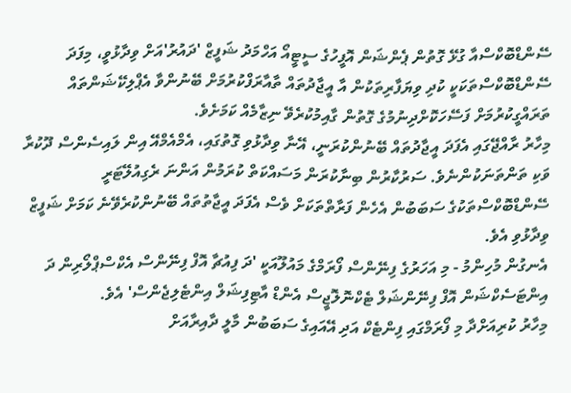ސޭންޑްބޮކްސްއާ ގުޅޭ ގޮތުން ޕެންޝަން އޮފީހުގެ ސީޓީއޯ އަހްމަދު ޝަފީޒް 'ދައުރު'އަށް ވިދާޅުވީ، މިފަދަ ސޭންޑްބޮކްސްތަކަކީ ކުދި ވިޔަފާރިތަކުން އާ އީޖާދުތައް ތާއާރަފްކުރުމަށް ބޭނުންވާ އެޕްލިކޭޝަންތައް ތަރައްގީކުރުމަށް ފަސޭހަކޮށްދިނުމުގެ ގޮތުން ގާއިމުކުރެވޭ ނިޒާމެއް ކަމަށެވެ.
މިހާރު ރާއްޖޭގައި އެފަދަ އީޖާދުތައް ބޭނުންކުރަނީ، އޭނާ ވިދާޅުވި ގޮތުގައި، އެމްއެމްއޭ އިން ލައިސެންސް ދޫކުރާ ވަކި ތަންތަނަކުންނެވެ. ސަރުކާރުން ބިނާކުރަން މަސައްކަތް ކުރަމުން އަންނަ ރެގިއުލޭޓަރީ ސޭންޑްބޮކްސްތަކުގެ ސަބަބުން އެހެން ފަރާތްތަކަށް ވެސް އެފަދަ އީޖާތުތައް ބޭނުންކުރެވޭނެ ކަމަށް ޝަފީޒް ވިދާޅުވި އެވެ.
އެނގުން މުހިންމު - މި އަހަރުގެ ފިނޭންސް ފޯރަމްގެ މައުލޫއަކީ 'ދަ ފިއުޗާ އޮފް ފިނޭންސް އެކްސްޕްލޯރިން ދަ އިންޓަސެކްޝަން އޮފް ފިނޭންޝަލް ޓެކްނޮލޮޖީސް އެންޑް އާޓިފިޝަލް އިންޓެލިޖެންސް' އެވެ.
މިހާރު ކުރިއަށްދާ މި ފޯރަމްގައި ފިންޓެކް އަދި އޭއައިގެ ސަބަބުން މާލީ ދާއިރާއަށް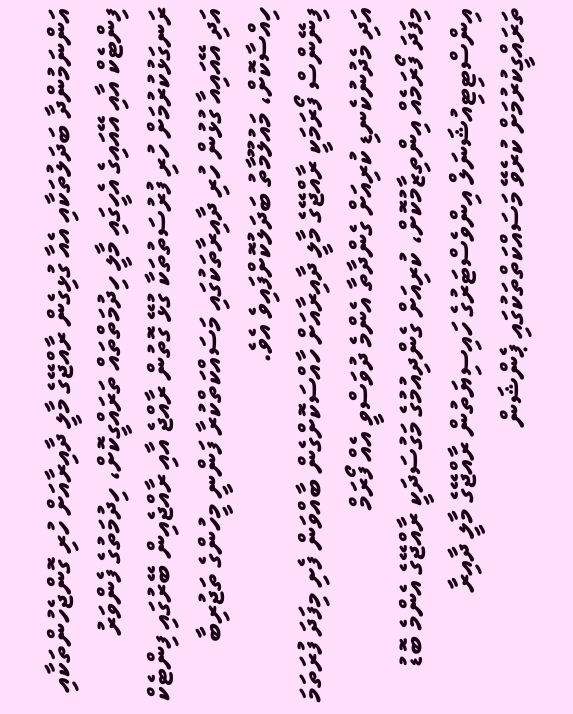އަންނަމުންދާ ބަދަލުތަކާއި އެއާ ގުޅިގެން ރާއްޖޭގެ މާލީ ދާއިރާއަށް ހުރި ގޮންޖެހުންތަކާއި ފިންޓެކް އާއި އޭއައިގެ އެހީގައި މާލީ ހިދުމަތްތައް ތަރައްގީކޮށް، ހިދުމަތުގެ ފެންވަރު ރަނގަޅުކުރުމަށް ހުރި ފުރުސަތުތަކާ ގުޅޭ ގޮތުން ރާއްޖެ އާއި ރާއްޖެއިން ބޭރުގައި ފިންޓެކް އަދި އޭއައިއާ ގުޅުން ހުރި ދާއިރާތަކުގައި މަސައްކަތްކުރާ ފަންނީ މީހުންގެ ތަޖުރިބާ ހިއްސާކޮށް، މައުލޫމާތު ބަދަލުކޮށްފައިވެ އެވެ.
ފިނޭންސް ފޯރަމަކީ ރާއްޖޭގެ މާލީ ދާއިރާއަށް ހާއްސަކޮށްގެން ބާއްވަން ފެށި މިފަދަ ފުރަތަމަ އަދި މެދުނުކެނޑި ކުރިއަށް ގެންދާތާ އެންމެ ދުވަސްވީ އެއް ފޯރަމް
މިފަދަ ފޯރަމެއް އިންތިޒާމުކޮށް، ކުރިއަށް ގެންދިއުމުގެ މަގުސަދަކީ ރާއްޖޭގެ އެންމެ ބޮޑު އިންސްޓިޓިއުޝަނަލް އިންވެސްޓަރުގެ ހައިސިޔަތުން ރާއްޖޭގެ މާލީ ދާއިރާ ތަރައްގީކުރުމަށް ކުރެވޭ މަސައްކަތްތަކުގައި ޕެންޝަން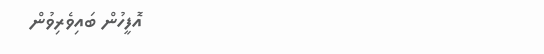އޮފީހުން ބައިވެރިވުން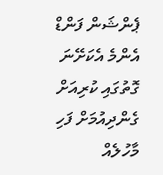ޕެންޝަން ފަންޑް އެންމެ އެކަށޭނަ ގޮތުގައި ކުރިއަށް ގެންދިއުމަށް ފަހި މާހުލެއް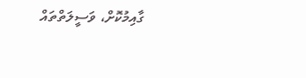ގާއިމުކޮށް، ވަސީލަތްތައް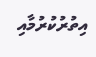އިތުރުކުރުމާއި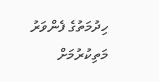ހިދުމަތުގެ ފެންވަރު މަތިކުރުމަށް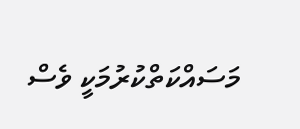މަސައްކަތްކުރުމަކީ ވެސް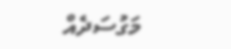މަގުސަދެއް